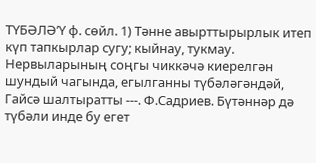ТҮБӘЛӘ’Ү ф. сөйл. 1) Тәнне авырттырырлык итеп күп тапкырлар сугу; кыйнау, тукмау. Нервыларының соңгы чиккәчә киерелгән шундый чагында, егылганны түбәләгәндәй, Гайсә шалтыратты ---. Ф.Садриев. Бүтәннәр дә түбәли инде бу егет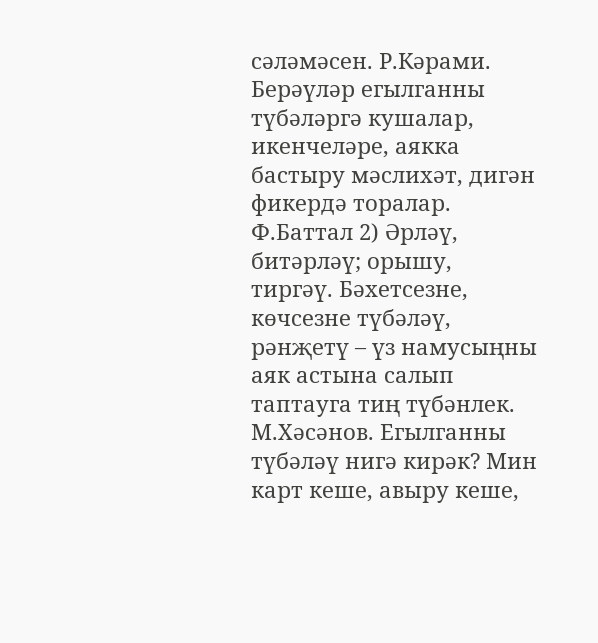сәләмәсен. Р.Кәрами. Берәүләр егылганны түбәләргә кушалар, икенчеләре, аякка бастыру мәслихәт, дигән фикердә торалар. Ф.Баттал 2) Әрләү, битәрләү; орышу, тиргәү. Бәхетсезне, көчсезне түбәләү, рәнҗетү – үз намусыңны аяк астына салып таптауга тиң түбәнлек. М.Хәсәнов. Егылганны түбәләү нигә кирәк? Мин карт кеше, авыру кеше,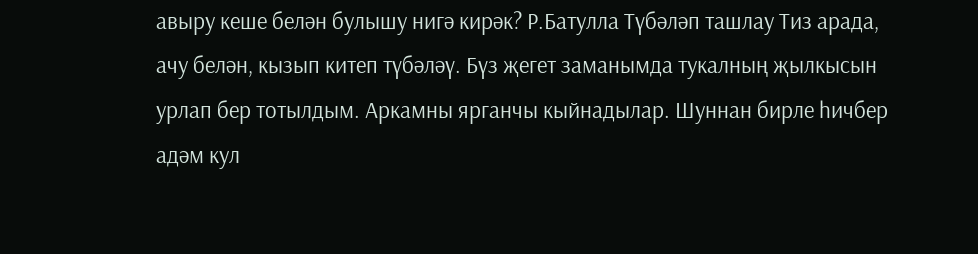авыру кеше белән булышу нигә кирәк? Р.Батулла Түбәләп ташлау Тиз арада, ачу белән, кызып китеп түбәләү. Бүз җегет заманымда тукалның җылкысын урлап бер тотылдым. Аркамны ярганчы кыйнадылар. Шуннан бирле һичбер адәм кул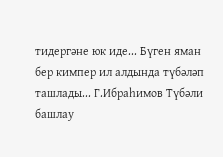тидергәне юк иде... Бүген яман бер кимпер ил алдында түбәләп ташлады... Г.Ибраһимов Түбәли башлау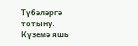Түбәләргә тотыну. Күземә яшь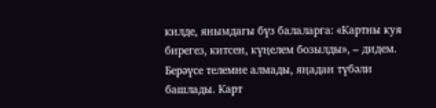килде, янымдагы бүз балаларга: «Картны куя бирегез, китсен, күңелем бозылды», – дидем. Берәүсе телемне алмады, яңадан түбәли башлады. Карт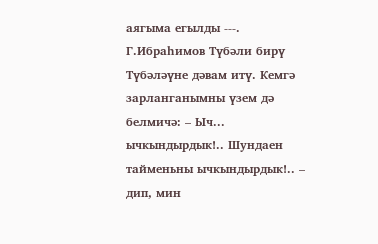аягыма егылды ---. Г.Ибраһимов Түбәли бирү Түбәләүне дәвам итү. Кемгә зарланганымны үзем дә белмичә: – Ыч... ычкындырдык!.. Шундаен тайменьны ычкындырдык!.. – дип, мин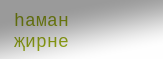һаман җирне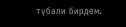түбәли бирдем.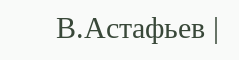В.Астафьев |